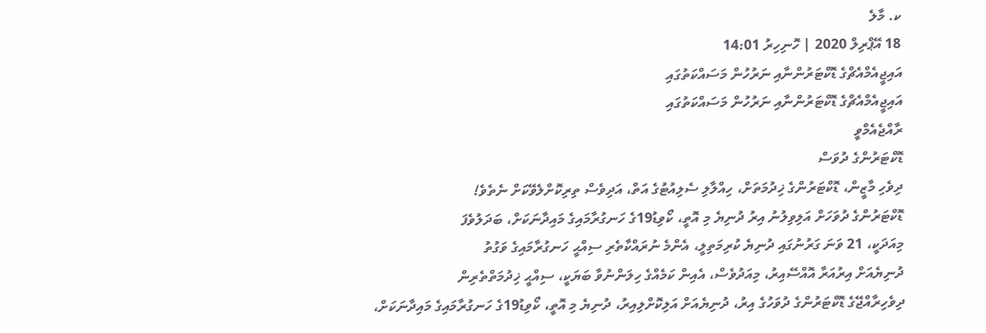ކ. މާލެ
18 އޭޕްރިލް 2020 | ހޮނިހިރު 14:01
އައިޖީއެމްއެޗްގެ ޑޮކްޓަރުންނާއި ނަރުހުން މަސައްކަތުގައި
އައިޖީއެމްއެޗްގެ ޑޮކްޓަރުންނާއި ނަރުހުން މަސައްކަތުގައި
ރާއްޖެއެމްވީ
ޑޮކްޓަރުންގެ ދުވަސް
ދިވެހި މާޒީން، ޑޮކްޓަރުންގެ ޚިދުމަތަށް، ހިއްލާލި ސެލިއުޓުގެ އަތް، އަދިވެސް ތިރިކޮށްލެވޭކަށް ނެތެވެ!
ޑޮކްޓަރުންގެ ދުވަހަށް އަލިވިލުނު އިރު ދުނިޔެ މި އޮތީ، ކޯވިޑު19ގެ ހަނގުރާމައިގެ މައިދާނަކަށް، ބަދަލުވެފަ
މިއަދަކީ، 21 ވަނަ ގަރުނުގައި ދުނިޔެ ކުރިމަތިލީ، އެންމެ ނުރައްކާތެރި ސިއްޙީ ހަނގުރާމައިގެ ވަގުތު
ދުނިޔެއަށް އިރުއަރާ އޮއްސޭއިރު، މިއަދުވެސް، އެއިން ކަމެއްގެ ހިލަންނުވާ ބަޔަކީ، ސިއްޙީ ޚިދުމަތްތެރިން
ދިވެހިރާއްޖޭގެ ޑޮކްޓަރުންގެ ދުވަހުގެ އިރު، ދުނިޔެއަށް އަލިކޮށްލިއިރު، ދުނިޔެ މި އޮތީ، ކޯވިޑު19ގެ ހަނގުރާމައިގެ މައިދާނަކަށް،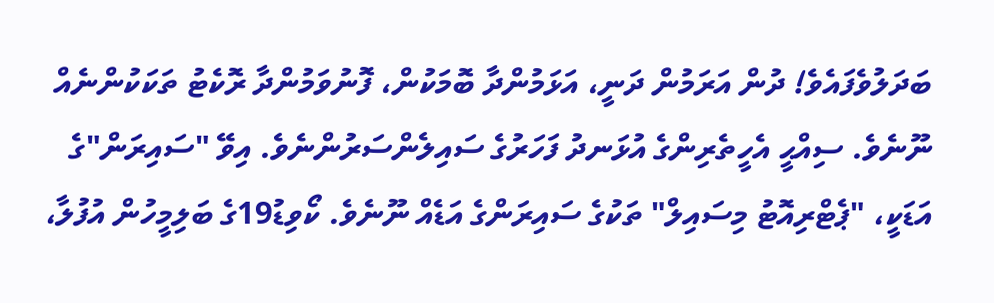ބަދަލުވެފައެވެ! ދުން އަރަމުން ދަނީ، އަޅަމުންދާ ބޮމަކުން، ފޮނުވަމުންދާ ރޮކެޓު ތަކަކުންނެއް ނޫނެވެ. ސިއްޙީ އެހީތެރިންގެ އުޅަނދު ފަހަރުގެ ސައިލެންސަރުންނެވެ. އިވޭ "ސައިރަން"ގެ އަޑަކީ، "ޕެޓްރިއޮޓު މިސައިލް" ތަކުގެ ސައިރަންގެ އަޑެއް ނޫނެވެ. ކޯވިޑު19ގެ ބަލިމީހުން އުފުލާ،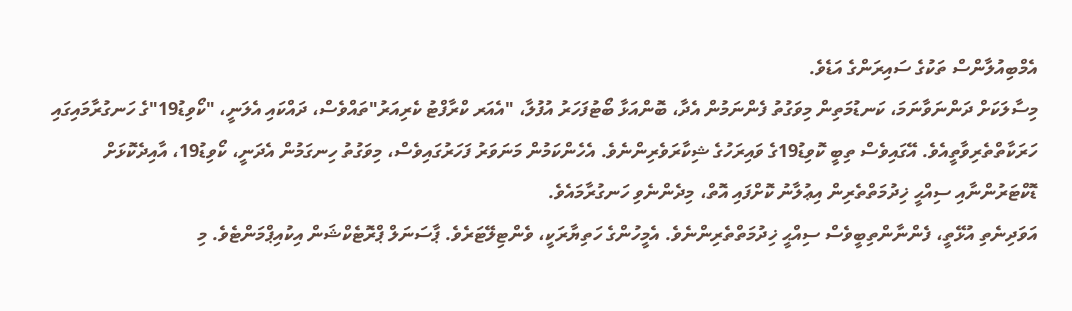އެމްބިއުލާންސް ތަކުގެ ސައިރަންގެ އަޑެވެ.
މިސާލަކަށް ދަންނަވާނަމަ، ކަނޑުމަތިން މިވަގުތު ފެންނަމުން އެދާ، ބޮންއަޅާ ބޯޓުފަހަރު އުފުލާ، "އެއަރ ކްރާފްޓު ކެރިއަރު"ތައްވެސް، ދައްކައި އެލަނީ، "ކޯވިޑު19"ގެ ހަނގުރާމައިގައި ހަރަކާތްތެރިވާތީއެވެ. އޭގައިވެސް ތިބީ ކޮވިޑު19ގެ ވައިރަހުގެ ޝިކާރަވެރިންނެވެ. އެހެންކަމުން މަނަވަރު ފަހަރުގައިވެސް، މިވަގުތު ހިނގަމުން އެދަނީ، ކޯވިޑު19، އާއިދެކޮޅަށް ޑޮކްޓަރުންނާއި ސިއްޙީ ޚިދުމަތްތެރިން އިޢުލާނު ކޮށްފައި އޮތް، މިދެންނެވި ހަނގުރާމައެވެ.
އަވަދިނެތި އުޅޭތީ، ފެންނާންތިބީވެސް ސިއްޙީ ޚިދުމަތްތެރިންނެވެ. އެމީހުންގެ ހަތިޔާރަކީ، ވެންޓިލޭޓަރެވެ. ޕާސަނަލް ޕްރޮޓެކްޝަން އިކުއިޕްމަންޓެވެ. މި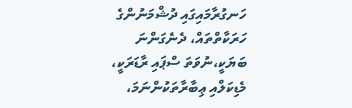ހަނގުރާމައިގައި ދުޝްމަނުންގެ ހަރަކާތްތައް، ދެނެގަންނަ ބަޔަކީ،ނުވަތަ ސްޕައި ރާޑަރަކީ، މެޑިކަލްއި ޢިބާރާތަކުންނަމަ،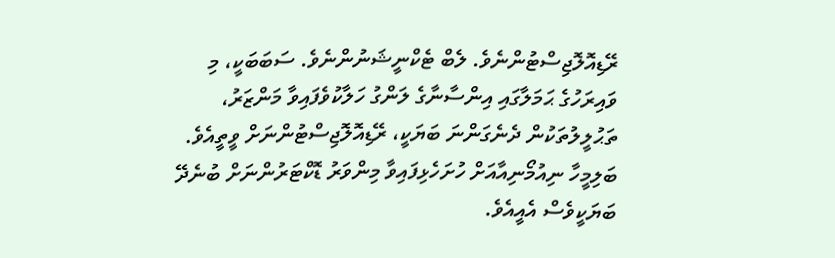ރޭޑިއޮލޮޖިސްޓުންނެވެ. ލެބް ޓެކްނީޝަނުންނެވެ. ސަބަބަކީ، މި ވައިރަހުގެ ޙަމަލާގައި އިންސާނާގެ ލަންގު ހަލާކުވެފައިވާ މަންޒަރު، ތަޙުލީލުތަކުން ދެނެގަންނަ ބަޔަކީ، ރޭޑިއޮލޮޖިސްޓުންނަށް ވީތީއެވެ. ބަލިމީހާ ނިއުމޯނިއާއަށް ހުށަހެޅިފައިވާ މިންވަރު ޑޮކްޓަރުންނަށް ބުނެދޭ ބަޔަކީވެސް އެއީއެވެ.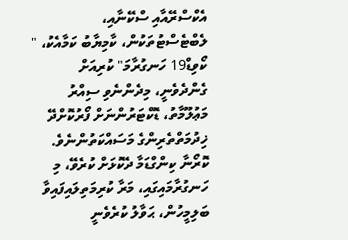އެކްސްރޭއާއި ސްކޭނާއި، ލެބްޓެސްޓުތަކުން، ކާމިޔާބު ކަމާއެކު، " ކޯވިޑް19 ހަނގުރާމަ" ކުރިއަށް ގެންދެވެނީ، މިދެންނެވި ސިއްރު މަޢުލޫމާތު، ޑޮކްޓަރުންނަށް ފޯރުކޮށްދޭ ޚިދުމަތްތެރިންގެ މަސައްކަތުންނެވެ.
ކޮރޯނާ ކިންގްޑަމާ ދެކޮޅަށް ކުރެވޭ، މި ހަނގުރާމައިގައި، މަރާ ކުރިމަތިލައިފައިވާ ބަލިމީހުން، ޙަވާލު ކުރެވެނީ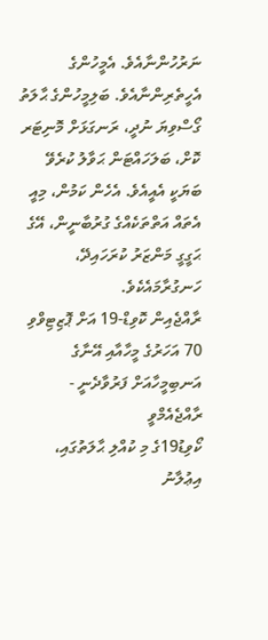ނަރުހުންނާއެވެ. އެމީހުންގެ އެހީތެރިންނާއެވެ. ބަލިމީހުންގެ ޙާލަތު ގޯސްވިޔަ ނުދީ، ރަނގަޅަށް މޮނިޓަރ ކޮށް، ބަލަހައްޓަން ޙަވާލު ކުރެވޭ ބަޔަކީ އެއީއެވެ. އެހެން ކަމުން، މިއީ އެތައް އަތްތަކެއްގެ ގުރުބާނީން، އޭގެ ޙަގީގީ މަންޒަރު ކުރަހައިދޭ، ހަނގުރާމައެކެވެ.
ރާއްޖެއިން ކޮވިޑް-19 އަށް ޕޮޒިޓިވްވި 70 އަހަރުގެ މީހާއާއި އޭނާގެ އަނބިމީހާއަށް ފަރުވާދެނީ - ރާއްޖެއެމްވީ
ކޯވިޑު19ގެ މި ކުއްލި ޙާލަތުގައި، އިޢުލާނު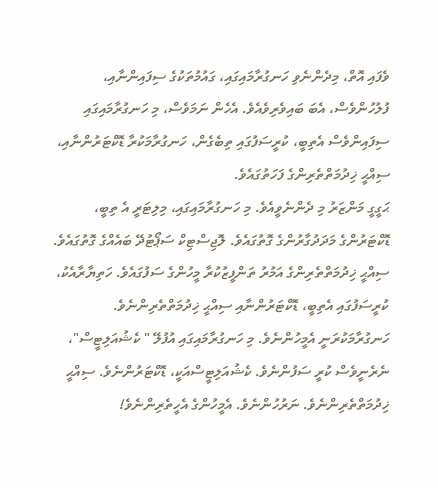ވެފައި އޮތް، މިދެންނެވި ހަނގުރާމައިގައި، ގައުމުތަކުގެ ސިފައިންނާއި، ފުލުހުންވެސް، އެބަ ބައިވެރިވެއެވެ. އެހެން ނަމަވެސް، މި ހަނގުރާމައިގައި ސިފައިންވެސް އެތިބީ، ކުރީސަފުގައި ތިބެގެން، ހަނގުރާމަކުރާ ޑޮކްޓަރުންނާއި، ސިއްޙީ ޚިދުމަތްތެރިންގެ ފަހަތުގައެވެ.
ޙަގީގީ މަންޒަރު މި ދެންނެވީއެވެ. މި ހަނގުރާމައިގައި، މިލިޓަރީ އެ ތިބީ، ޑޮކްޓަރުންގެ މަދަދުގާރުންގެ ގޮތުގައެވެ. ލޮޖިސްޓިކް ސަޕޯޓުދޭ ބައެއްގެ ގޮތުގައެވެ. ސިއްޙީ ޚިދުމަތްތެރިންގެ އަމުރު ތަންފީޒުކުރާ މީހުންގެ ސަފުގައެވެ. ހަތިޔާރާއެކު، ކުރީސަފުގައި އެތިބީ، ޑޮކްޓަރުންނާއި ސިއްޙީ ޚިދުމަތްތެރިންނެވެ. ހަނގުރާމަކުރަނީ އެމީހުންނެވެ. މި ހަނގުރާމައިގައި އުފުލޭ " ކެޝުއަލިޓީސް"، ނެރެނީވެސް ކުރީ ސަފުންނެވެ. ކެޝުއަލިޓީސްއަކީ، ޑޮކްޓަރުންނެވެ. ސިއްޙީ ޚިދުމަތްތެރިންނެވެ. ނަރުހުންނެވެ. އެމީހުންގެ އެހީތެރިންނެވެ!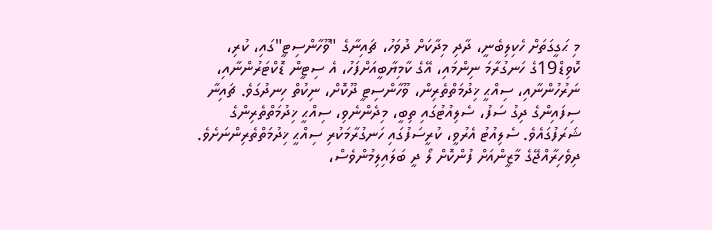މި ޙަގީގަތަށް ހެކިލިބެނީ، ދާދި މިދާކަށް ދުވަހު، ޗައިނާގެ "ވޫހާންސިޓީ"ގައި، ކުރި، ކޮވިޑް19ގެ ހަނގުރާމަ ނިންމައި، އޭގެ ކާމިޔާބީއަށްފަހު، އެ ސިޓީން ޑޮކްޓަރުންނާއި، ނަރުހުންނާއި، ސިއްޙީ ޚިދުމަތްތެރިން، ވޫހާންސިޓީ ދޫކޮށް، ނިކުތް ހިނދުގަވެ. ޗައިނާ ސިފައިންގެ ދިގު ސަފު، ސެލިއުޓުގައި ތިބީ، މިދެންނެވި، ސިއްޙީ ޚިދުމަތްތެރިންގެ ޝަރަފުގައެވެ. ސެލިއުޓު އެރުވީ، ކުރީސަފުގައި ހަނގުރާމަކުރި ސިއްޙީ ޚިދުމަތްތެރިންނަށެވެ.
ދިވެހިރާއްޖޭގެ މާޒީންއަށް ފުންކޮށް ލޯ ދީ ބަލައިލިމުންވެސް،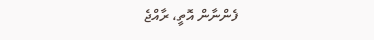ފެންނާން އޮތީ، ރާއްޖެ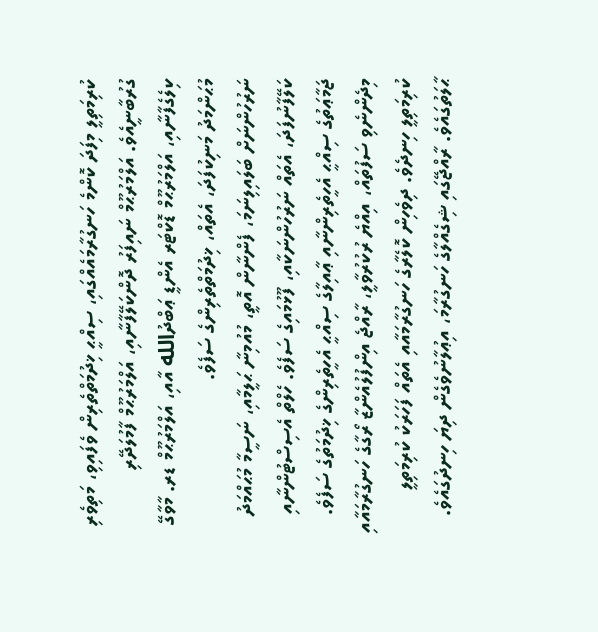ކުރިމަތިލީ މިފަދަ ކޮންމެ ހަނގުރާމައެއްގައި، ސިއްޙީ ޚިދުމަތްތެރިން ވެފައިވި، މަތިވެރި ގުރުބާނީއެވެ. އަލްމަރުޙޫމް ނައިފަރު ދޮންކަލޭފާނާއި، އަލްމަރުޙޫމް ފާމުލަދޭރި ކިލެގެފާނާއި، އަލްމަރުޙޫމް ޑޮކްޓަރ އެންޑީ ޢަބްދުالله އާއި، އަލްމަރުޙޫމް ޑރ. މާވާގޭ މުޙަންމަދު މަނިކުފަދަ، އެތައް، ޚިދުމަތްތެރިންގެ ސަފެވެ.
ނަރުހުންނަށް ބަލައިލިނަމަ، ފެންނާން އޮތީ، މުއުމިނާ ޙަލީމާއި، ނަސީމާ މުޙައްމަދު ކަލޭފާނުފަދަ، އެތައް ނަރުހުންނަކާއި، ފޫޅުމައިގެ ސަފެވެ. ހެލްތް އެސިސްޓުންނާއި ޖަމާޢަތުގެ ސިއްޙީ އެހީތެރިންނާއި ޢާއިލާގެ ސިއްޙީ އެހީތެރިންގެ ޚިދުމަތުގެ ސަފެވެ. މިދެންނެވި ސަފުތައް، އިއްޔެ ރުކުރުވާލީ، ރާއްޖެ އިންފުލުއެންޒާ ރޯގާގެ ހަނގުރާމައާއި ކުރިމަތިލީ ހިނދެވެ. ދިވެހިން ކޮލެރާގެ ހަނގުރާމައާއި އެތައް ފަހަރަކު ކުރިމަތިލީ ޙާލަތުގައެވެ. ރާއްޖޭގައި ޝިގެއްލާގެ ހަނގުރާމަ، އިޢުލާނުވެގެން ދިޔަ ހިނދުގައެވެ.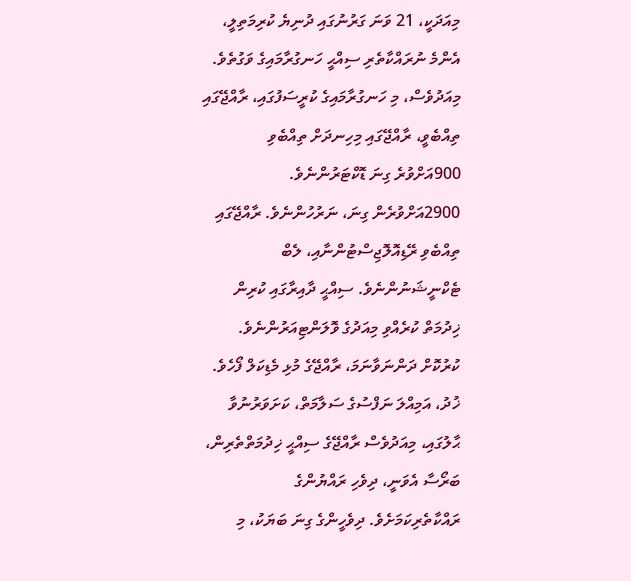މިއަދަކީ، 21 ވަނަ ގަރުނުގައި ދުނިޔެ ކުރިމަތިލީ، އެންމެ ނުރައްކާތެރި ސިއްޙީ ހަނގުރާމައިގެ ވަގުތެވެ. މިއަދުވެސް، މި ހަނގުރާމައިގެ ކުރީސަފުގައި، ރާއްޖޭގައި ތިއްބެވީ، ރާއްޖޭގައި މިހިނދަށް ތިއްބެވި 900އަށްވުރެ ގިނަ ޑޮކްޓަރުންނެވެ. 2900އަށްވުރެން ގިނަ، ނަރުހުންނެވެ. ރާއްޖޭގައި ތިއްބެވި ރޭޑިއޮލޮޖިސްޓުންނާއި، ލެބް ޓެކްނީޝަނުންނެވެ. ސިއްޙީ ދާއިރާގައި ކުރިން ޚިދުމަތް ކުރެއްވި މިއަދުގެ ވޮލަންޓިއަރުންނެވެ. ކުރުކޮށް ދަންނަވާނަމަ، ރާއްޖޭގެ މުޅި މެޑިކަލް ފޯހެވެ.
ޚުދު، އަމިއްލަ ނަފްސުގެ ސަލާމަތް، ކަށަވަރުނުވާ ޙާލުގައި، މިއަދުވެސް ރާއްޖޭގެ ސިއްޙީ ޚިދުމަތްތެރިން، ބަރޯސާ އެވަނީ، ދިވެހި ރައްޔުންގެ ރައްކާތެރިކަމަށެވެ. ދިވެހީންގެ ގިނަ ބަޔަކު، މި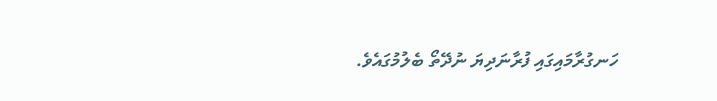ހަނގުރާމައިގައި ފުރާނަދިޔަ ނުދޭތޯ ބެލުމުގައެވެ.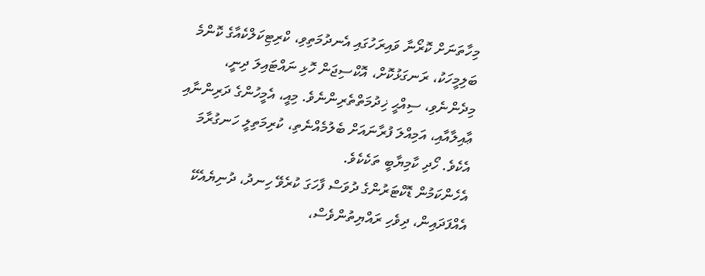މިހާތަނަށް ކޮރޯނާ ވައިރަހުގައި އެނދުމަތިވި، ކްރިޓިކަލްކެއާގެ ކޮންމެ ބަލިމީހަކު، ރަނގަޅުކޮށް، އޮކްސިޖަން ހޮޅި ނައްޓައިލަ ދިނީ، މިދެންނެވި، ސިއްޙީ ޚިދުމަތްތެރިންނެވެ. މިއީ، އެމީހުންގެ ދަރިންނާއި ޢާއިލާއާއި، އަމިއްލަ ފުރާނައަށް ބެލުމެއްނެތި، ކުރިމަތިލީ ހަނގުރާމަ އެކެވެ. ހޯދި ކާމިޔާބީ ތަކެކެވެ.
އެހެންކަމުން ޑޮކްޓަރުންގެ ދުވަސް ފާހަގަ ކުރެވޭ ހިނދު، ދުނިޔެއެކޭ އެއްފަދައިން، ދިވެހި ރައްޔިތުންވެސް،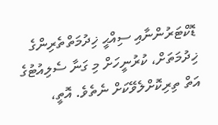ޑޮކްޓަރުންނާއި ސިއްޙީ ޚިދުމަތްތެރިންގެ ޚިދުމަތަށް، ކުރުނީހަށް މި ގަނާ ސެލިއުޓުގެ އަތް ތިރިކޮށްލެވޭކަށް ނެތެވެ. އޮތީ،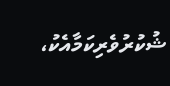ޝުކުރުވެރިކަމާއެކު،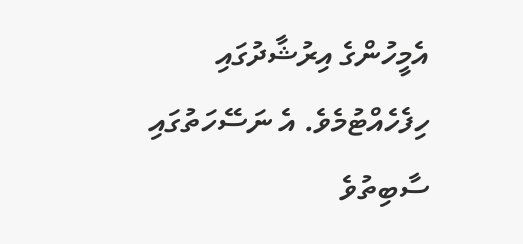އެމީހުންގެ އިރުޝާދުގައި ހިފެހެއްޓުމެވެ. އެ ނަސޭހަތުގައި ސާބިތުވެ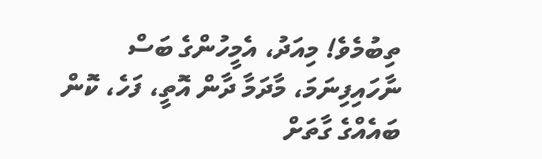ތިބުމެވެ! މިއަދު، އެމީހުންގެ ބަސް ނާހައިފިނަމަ، މާދަމާ ދާން އޮތީ، ފަހެ، ކޮން ބައެއްގެ ގާތަށް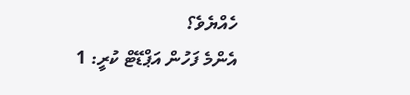ހެއްޔެވެ؟
އެންމެ ފަހުން އަޕްޑޭޓް ކުރީ: 1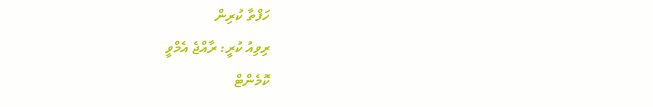ހަފްތާ ކުރިން
ރިވިއު ކުރީ: ރާއްޖެ އެމްވީ
ކޮމެންޓް